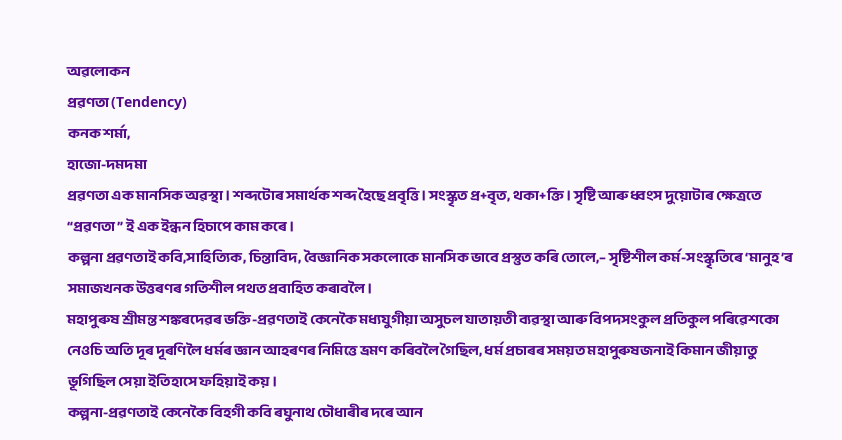অৱলোকন
প্ৰৱণতা (Tendency)
কনক শৰ্মা,
হাজো-দমদমা
প্ৰৱণতা এক মানসিক অৱস্থা। শব্দটোৰ সমাৰ্থক শব্দ হৈছে প্ৰবৃত্তি। সংস্কৃত প্ৰ+বৃত, থকা+ক্তি। সৃষ্টি আৰু ধ্বংস দুয়োটাৰ ক্ষেত্ৰতে “প্ৰৱণতা” ই এক ইন্ধন হিচাপে কাম কৰে।
কল্পনা প্ৰৱণতাই কবি,সাহিত্যিক, চিন্তাবিদ, বৈজ্ঞানিক সকলোকে মানসিক ভাবে প্ৰস্তুত কৰি তোলে,– সৃষ্টিশীল কৰ্ম-সংস্কৃতিৰে ‘মানুহ’ৰ সমাজখনক উত্তৰণৰ গতিশীল পথত প্ৰবাহিত কৰাবলৈ।
মহাপুৰুষ শ্ৰীমন্ত শঙ্কৰদেৱৰ ভক্তি-প্ৰৱণতাই কেনেকৈ মধ্যযুগীয়া অসুচল যাতায়তী ব্যৱস্থা আৰু বিপদসংকুল প্ৰতিকুল পৰিৱেশকো নেওচি অতি দূৰ দূৰণিলৈ ধৰ্মৰ জ্ঞান আহৰণৰ নিমিত্তে ভ্ৰমণ কৰিবলৈ গৈছিল, ধৰ্ম প্ৰচাৰৰ সময়ত মহাপুৰুষজনাই কিমান জীয়াতু ভূগিছিল সেয়া ইতিহাসে ফহিয়াই কয়।
কল্পনা-প্ৰৱণতাই কেনেকৈ বিহগী কবি ৰঘুনাথ চৌধাৰীৰ দৰে আন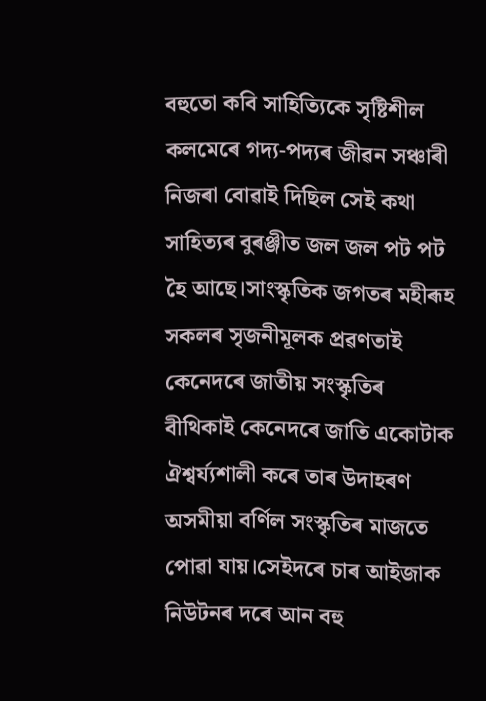বহুতো কবি সাহিত্যিকে সৃষ্টিশীল কলমেৰে গদ্য-পদ্যৰ জীৱন সঞ্চাৰী নিজৰা বোৱাই দিছিল সেই কথা সাহিত্যৰ বুৰঞ্জীত জল জল পট পট হৈ আছে।সাংস্কৃতিক জগতৰ মহীৰূহ সকলৰ সৃজনীমূলক প্ৰৱণতাই কেনেদৰে জাতীয় সংস্কৃতিৰ বীথিকাই কেনেদৰে জাতি একোটাক ঐশ্বৰ্য্যশালী কৰে তাৰ উদাহৰণ অসমীয়া বৰ্ণিল সংস্কৃতিৰ মাজতে পোৱা যায়।সেইদৰে চাৰ আইজাক নিউটনৰ দৰে আন বহু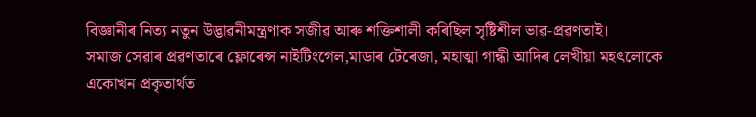বিজ্ঞানীৰ নিত্য নতুন উদ্ভাৱনীমন্ত্ৰণাক সজীৱ আৰু শক্তিশালী কৰিছিল সৃষ্টিশীল ভাৱ-প্ৰৱণতাই।
সমাজ সেৱাৰ প্ৰৱণতাৰে ফ্লোৰেন্স নাইটিংগেল,মাডাৰ টেৰেজা, মহাত্মা গান্ধী আদিৰ লেখীয়া মহৎলোকে একোখন প্ৰকৃতাৰ্থত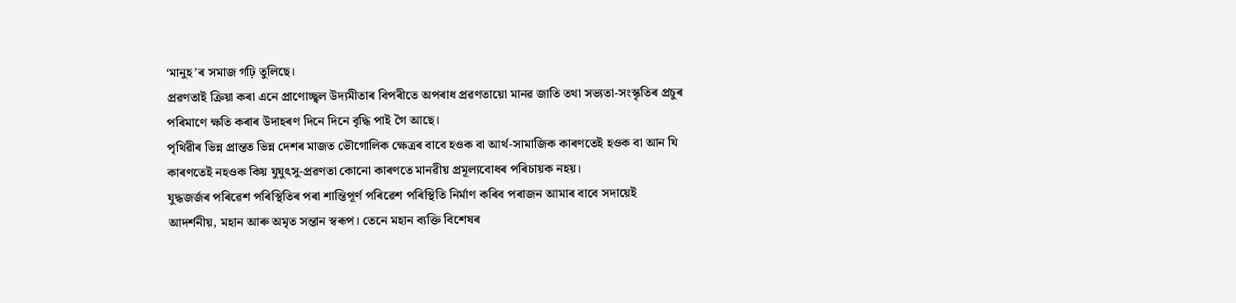‘মানুহ’ৰ সমাজ গঢ়ি তুলিছে।
প্ৰৱণতাই ক্ৰিয়া কৰা এনে প্ৰাণোচ্ছ্বল উদ্যমীতাৰ বিপৰীতে অপৰাধ প্ৰৱণতায়ো মানৱ জাতি তথা সভ্যতা-সংস্কৃতিৰ প্ৰচুৰ পৰিমাণে ক্ষতি কৰাৰ উদাহৰণ দিনে দিনে বৃদ্ধি পাই গৈ আছে।
পৃথিৱীৰ ভিন্ন প্ৰান্তত ভিন্ন দেশৰ মাজত ভৌগোলিক ক্ষেত্ৰৰ বাবে হওক বা আৰ্থ-সামাজিক কাৰণতেই হওক বা আন যি কাৰণতেই নহওক কিয় যুযুৎসু-প্ৰৱণতা কোনো কাৰণতে মানৱীয় প্ৰমূল্যবোধৰ পৰিচায়ক নহয়।
যুদ্ধজৰ্জৰ পৰিৱেশ পৰিস্থিতিৰ পৰা শান্তিপূৰ্ণ পৰিৱেশ পৰিস্থিতি নিৰ্মাণ কৰিব পৰাজন আমাৰ বাবে সদায়েই আদৰ্শনীয়, মহান আৰু অমৃত সন্তান স্বৰূপ। তেনে মহান ব্যক্তি বিশেষৰ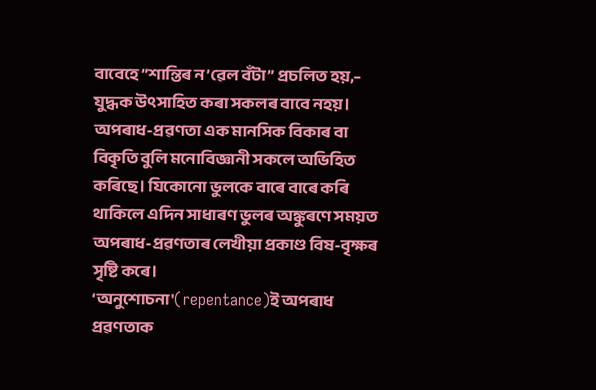বাবেহে ”শান্তিৰ ন’ৱেল বঁটা” প্ৰচলিত হয়,– যুদ্ধক উৎসাহিত কৰা সকলৰ বাবে নহয়।
অপৰাধ-প্ৰৱণতা এক মানসিক বিকাৰ বা বিকৃতি বুলি মনোবিজ্ঞানী সকলে অভিহিত কৰিছে। যিকোনো ভুলকে বাৰে বাৰে কৰি থাকিলে এদিন সাধাৰণ ভুলৰ অঙ্কুৰণে সময়ত অপৰাধ-প্ৰৱণতাৰ লেখীয়া প্ৰকাণ্ড বিষ-বৃক্ষৰ সৃষ্টি কৰে।
‘অনুশোচনা'(repentance)ই অপৰাধ প্ৰৱণতাক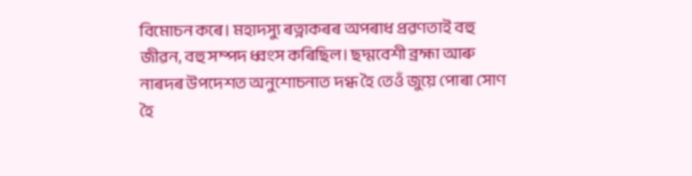বিমোচন কৰে। মহাদস্যু ৰত্নাকৰৰ অপৰাধ প্ৰৱণতাই বহু জীৱন, বহু সম্পদ ধ্বংস কৰিছিল। ছদ্মবেশী ব্ৰহ্মা আৰু নাৰদৰ উপদেশত অনুশোচনাত দগ্ধ হৈ তেওঁ জুয়ে পোৰা সোণ হৈ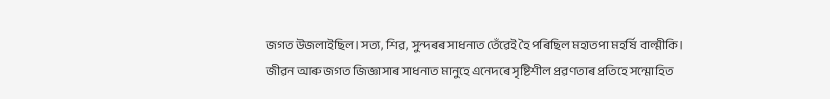জগত উজলাইছিল। সত্য, শিৱ, সুন্দৰৰ সাধনাত তেঁৱেই হৈ পৰিছিল মহাতপা মহৰ্ষি বাল্মীকি।
জীৱন আৰু জগত জিজ্ঞাসাৰ সাধনাত মানুহে এনেদৰে সৃষ্টিশীল প্ৰৱণতাৰ প্ৰতিহে সন্মোহিত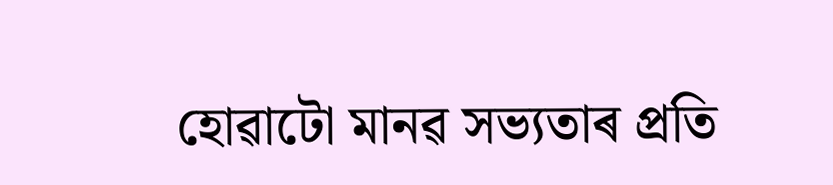হোৱাটো মানৱ সভ্যতাৰ প্ৰতি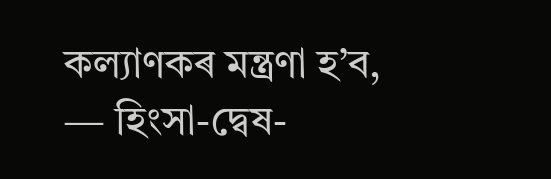কল্যাণকৰ মন্ত্ৰণা হ’ব, — হিংসা-দ্বেষ-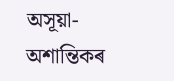অসূয়া-অশান্তিকৰ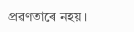প্ৰৱণতাৰে নহয়।